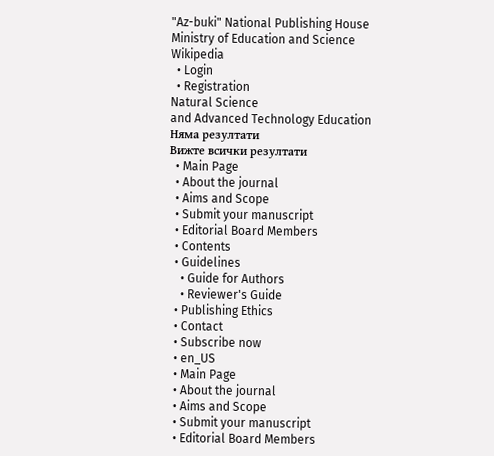"Az-buki" National Publishing House
Ministry of Education and Science
Wikipedia
  • Login
  • Registration
Natural Science
and Advanced Technology Education
Няма резултати
Вижте всички резултати
  • Main Page
  • About the journal
  • Aims and Scope
  • Submit your manuscript
  • Editorial Board Members
  • Contents
  • Guidelines
    • Guide for Authors
    • Reviewer's Guide
  • Publishing Ethics
  • Contact
  • Subscribe now
  • en_US
  • Main Page
  • About the journal
  • Aims and Scope
  • Submit your manuscript
  • Editorial Board Members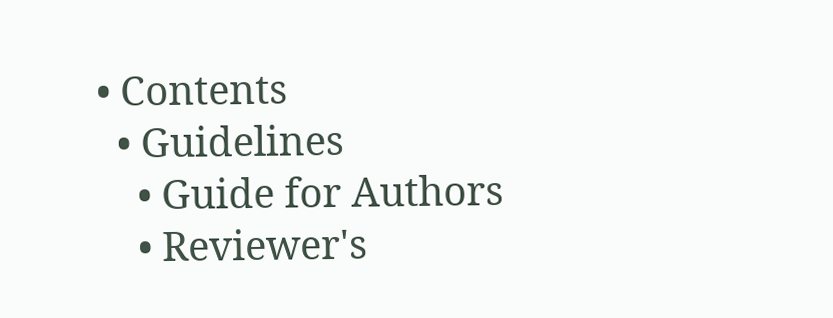• Contents
  • Guidelines
    • Guide for Authors
    • Reviewer's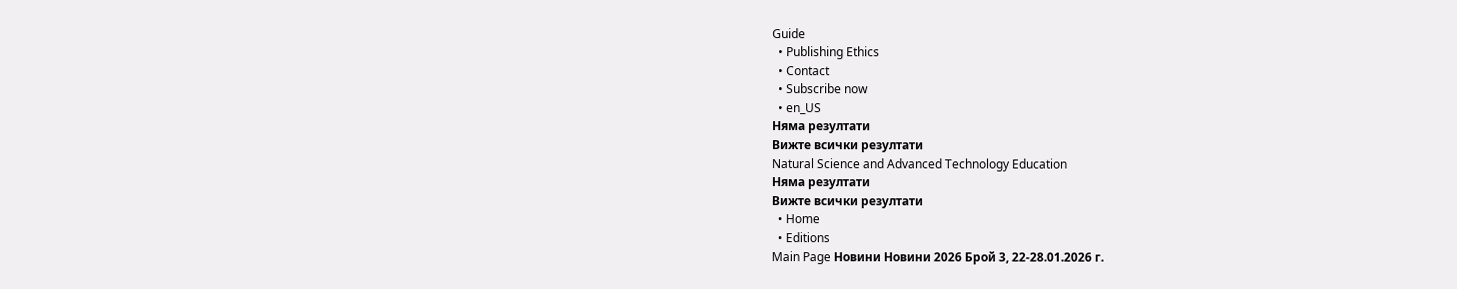Guide
  • Publishing Ethics
  • Contact
  • Subscribe now
  • en_US
Няма резултати
Вижте всички резултати
Natural Science and Advanced Technology Education
Няма резултати
Вижте всички резултати
  • Home
  • Editions
Main Page Новини Новини 2026 Брой 3, 22-28.01.2026 г.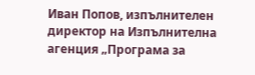Иван Попов, изпълнителен директор на Изпълнителна агенция „Програма за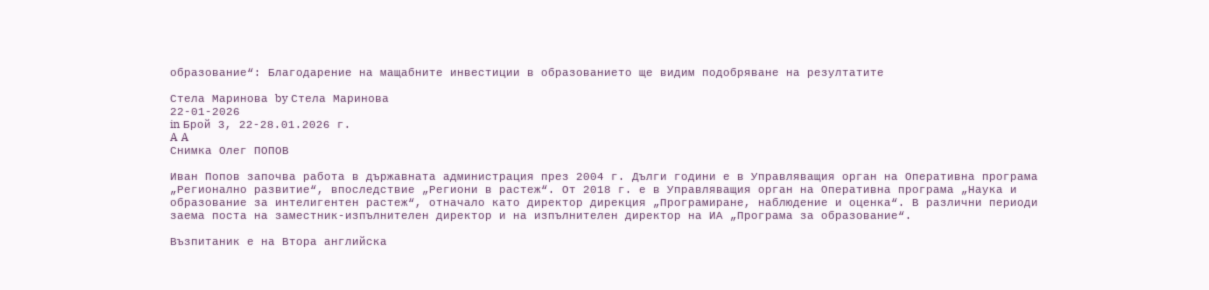образование“: Благодарение на мащабните инвестиции в образованието ще видим подобряване на резултатите

Стела Маринова by Стела Маринова
22-01-2026
in Брой 3, 22-28.01.2026 г.
A A
Снимка Олег ПОПОВ

Иван Попов започва работа в държавната администрация през 2004 г. Дълги години е в Управляващия орган на Оперативна програма „Регионално развитие“, впоследствие „Региони в растеж“. От 2018 г. е в Управляващия орган на Оперативна програма „Наука и образование за интелигентен растеж“, отначало като директор дирекция „Програмиране, наблюдение и оценка“. В различни периоди заема поста на заместник-изпълнителен директор и на изпълнителен директор на ИА „Програма за образование“.

Възпитаник е на Втора английска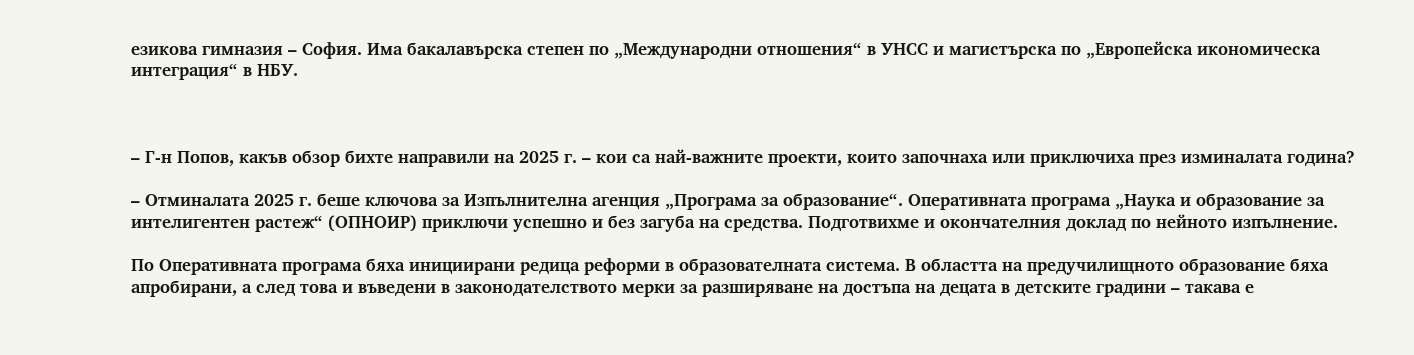езикова гимназия – София. Има бакалавърска степен по „Международни отношения“ в УНСС и магистърска по „Европейска икономическа интеграция“ в НБУ.



– Г-н Попов, какъв обзор бихте направили на 2025 г. – кои са най-важните проекти, които започнаха или приключиха през изминалата година?

– Отминалата 2025 г. беше ключова за Изпълнителна агенция „Програма за образование“. Оперативната програма „Наука и образование за интелигентен растеж“ (ОПНОИР) приключи успешно и без загуба на средства. Подготвихме и окончателния доклад по нейното изпълнение.

По Оперативната програма бяха инициирани редица реформи в образователната система. В областта на предучилищното образование бяха апробирани, а след това и въведени в законодателството мерки за разширяване на достъпа на децата в детските градини – такава е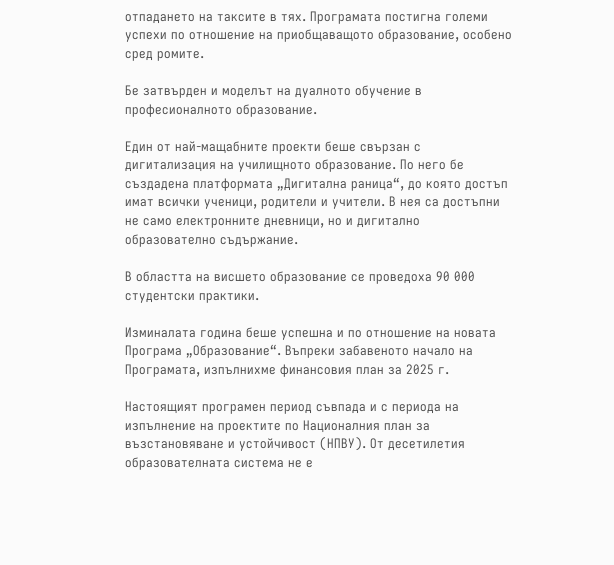отпадането на таксите в тях. Програмата постигна големи успехи по отношение на приобщаващото образование, особено сред ромите.

Бе затвърден и моделът на дуалното обучение в професионалното образование.

Един от най-мащабните проекти беше свързан с дигитализация на училищното образование. По него бе създадена платформата „Дигитална раница“, до която достъп имат всички ученици, родители и учители. В нея са достъпни не само електронните дневници, но и дигитално образователно съдържание.

В областта на висшето образование се проведоха 90 000 студентски практики.

Изминалата година беше успешна и по отношение на новата Програма „Образование“. Въпреки забавеното начало на Програмата, изпълнихме финансовия план за 2025 г.

Настоящият програмен период съвпада и с периода на изпълнение на проектите по Националния план за възстановяване и устойчивост (НПВУ). От десетилетия образователната система не е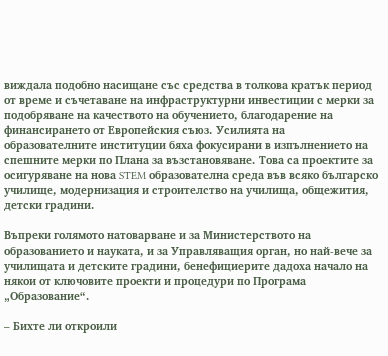виждала подобно насищане със средства в толкова кратък период от време и съчетаване на инфраструктурни инвестиции с мерки за подобряване на качеството на обучението, благодарение на финансирането от Европейския съюз. Усилията на образователните институции бяха фокусирани в изпълнението на спешните мерки по Плана за възстановяване. Това са проектите за осигуряване на нова STEM образователна среда във всяко българско училище, модернизация и строителство на училища, общежития, детски градини.

Въпреки голямото натоварване и за Министерството на образованието и науката, и за Управляващия орган, но най-вече за училищата и детските градини, бенефициерите дадоха начало на някои от ключовите проекти и процедури по Програма „Образование“.

– Бихте ли откроили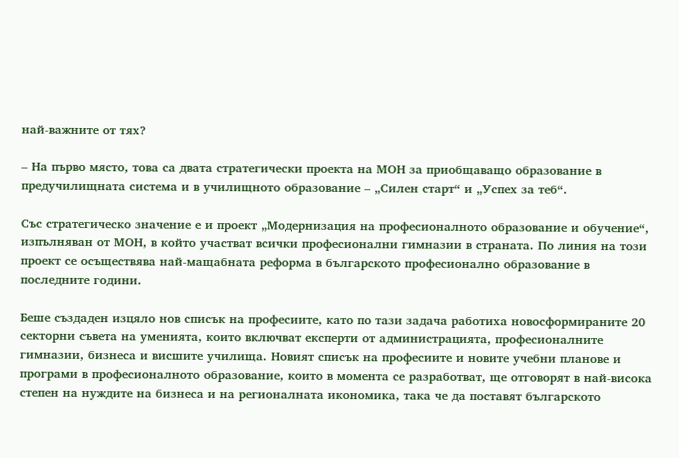най-важните от тях?

– На първо място, това са двата стратегически проекта на МОН за приобщаващо образование в предучилищната система и в училищното образование – „Силен старт“ и „Успех за теб“.

Със стратегическо значение е и проект „Модернизация на професионалното образование и обучение“, изпълняван от МОН, в който участват всички професионални гимназии в страната. По линия на този проект се осъществява най-мащабната реформа в българското професионално образование в последните години.

Беше създаден изцяло нов списък на професиите, като по тази задача работиха новосформираните 20 секторни съвета на уменията, които включват експерти от администрацията, професионалните гимназии, бизнеса и висшите училища. Новият списък на професиите и новите учебни планове и програми в професионалното образование, които в момента се разработват, ще отговорят в най-висока степен на нуждите на бизнеса и на регионалната икономика, така че да поставят българското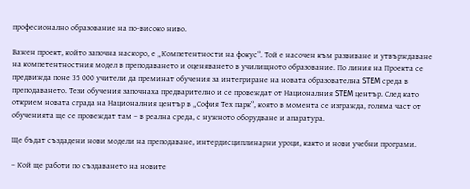професионално образование на по-високо ниво.

Важен проект, който започна наскоро, е „Компетентности на фокус“. Той е насочен към развиване и утвърждаване на компетентностния модел в преподаването и оценяването в училищното образование. По линия на Проекта се предвижда поне 35 000 учители да преминат обучения за интегриране на новата образователна STEM среда в преподаването. Тези обучения започнаха предварително и се провеждат от Националния STEM център. След като открием новата сграда на Националния център в „София Тех парк“, която в момента се изгражда, голяма част от обученията ще се провеждат там – в реална среда, с нужното оборудване и апаратура.

Ще бъдат създадени нови модели на преподаване, интердисциплинарни уроци, както и нови учебни програми.

– Кой ще работи по създаването на новите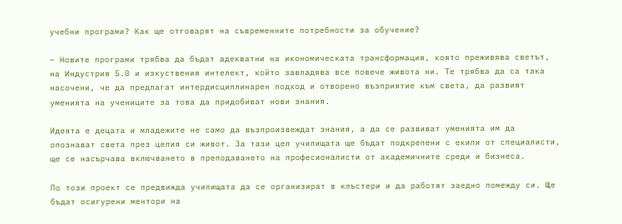учебни програми? Как ще отговарят на съвременните потребности за обучение?

– Новите програми трябва да бъдат адекватни на икономическата трансформация, която преживява светът, на Индустрия 5.0 и изкуствения интелект, който завладява все повече живота ни. Те трябва да са така насочени, че да предлагат интердисциплинарен подход и отворено възприятие към света, да развият уменията на учениците за това да придобиват нови знания.

Идеята е децата и младежите не само да възпроизвеждат знания, а да се развиват уменията им да опознават света през целия си живот. За тази цел училищата ще бъдат подкрепени с екипи от специалисти, ще се насърчава включването в преподаването на професионалисти от академичните среди и бизнеса.

По този проект се предвижда училищата да се организират в клъстери и да работят заедно помежду си. Ще бъдат осигурени ментори на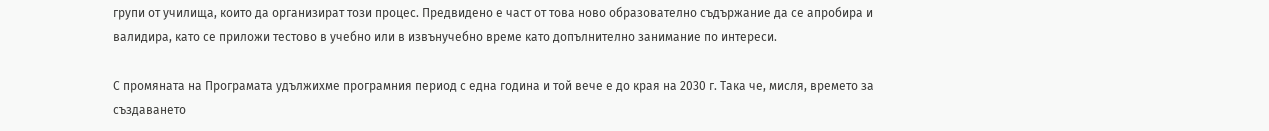групи от училища, които да организират този процес. Предвидено е част от това ново образователно съдържание да се апробира и валидира, като се приложи тестово в учебно или в извънучебно време като допълнително занимание по интереси.

С промяната на Програмата удължихме програмния период с една година и той вече е до края на 2030 г. Така че, мисля, времето за създаването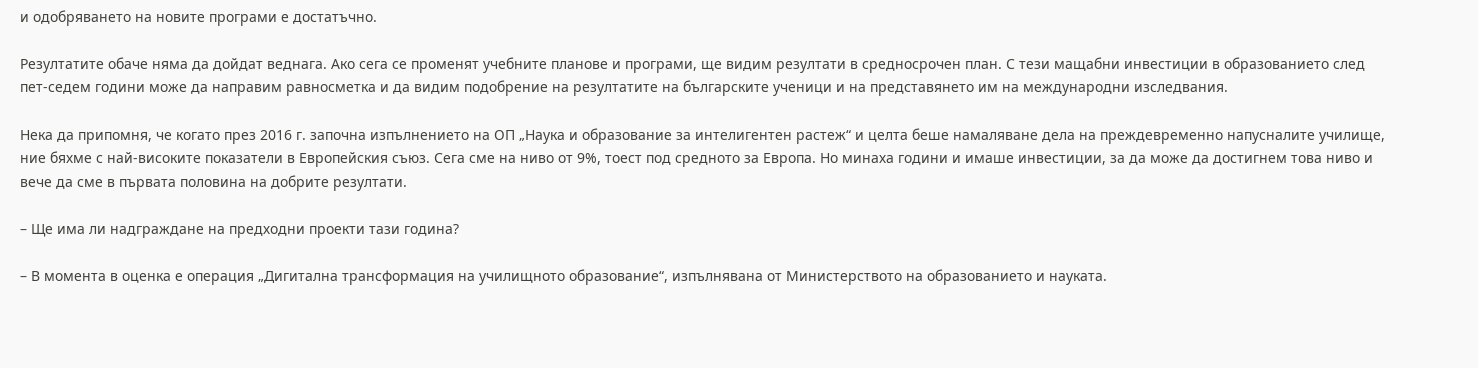и одобряването на новите програми е достатъчно.

Резултатите обаче няма да дойдат веднага. Ако сега се променят учебните планове и програми, ще видим резултати в средносрочен план. С тези мащабни инвестиции в образованието след пет-седем години може да направим равносметка и да видим подобрение на резултатите на българските ученици и на представянето им на международни изследвания.

Нека да припомня, че когато през 2016 г. започна изпълнението на ОП „Наука и образование за интелигентен растеж“ и целта беше намаляване дела на преждевременно напусналите училище, ние бяхме с най-високите показатели в Европейския съюз. Сега сме на ниво от 9%, тоест под средното за Европа. Но минаха години и имаше инвестиции, за да може да достигнем това ниво и вече да сме в първата половина на добрите резултати.

– Ще има ли надграждане на предходни проекти тази година?

– В момента в оценка е операция „Дигитална трансформация на училищното образование“, изпълнявана от Министерството на образованието и науката.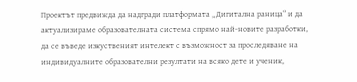Проектът предвижда да надгради платформата „Дигитална раница“ и да актуализираме образователната система спрямо най-новите разработки, да се въведе изкуственият интелект с възможност за проследяване на индивидуалните образователни резултати на всяко дете и ученик,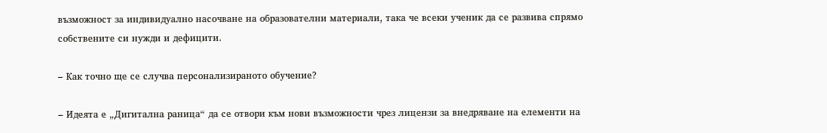възможност за индивидуално насочване на образователни материали, така че всеки ученик да се развива спрямо собствените си нужди и дефицити.

– Как точно ще се случва персонализираното обучение?

– Идеята е „Дигитална раница“ да се отвори към нови възможности чрез лицензи за внедряване на елементи на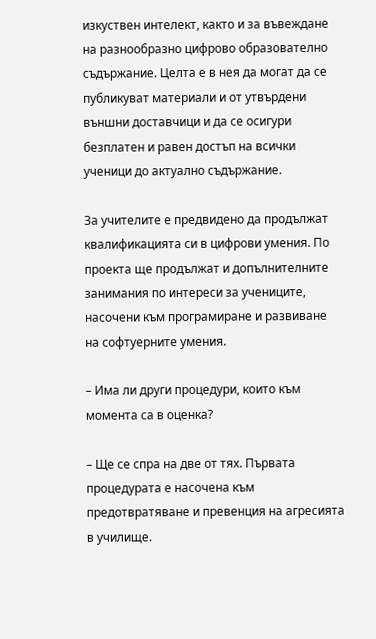изкуствен интелект, както и за въвеждане на разнообразно цифрово образователно съдържание. Целта е в нея да могат да се публикуват материали и от утвърдени външни доставчици и да се осигури безплатен и равен достъп на всички ученици до актуално съдържание.

За учителите е предвидено да продължат квалификацията си в цифрови умения. По проекта ще продължат и допълнителните занимания по интереси за учениците, насочени към програмиране и развиване на софтуерните умения.

– Има ли други процедури, които към момента са в оценка?

– Ще се спра на две от тях. Първата процедурата е насочена към предотвратяване и превенция на агресията в училище.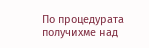По процедурата получихме над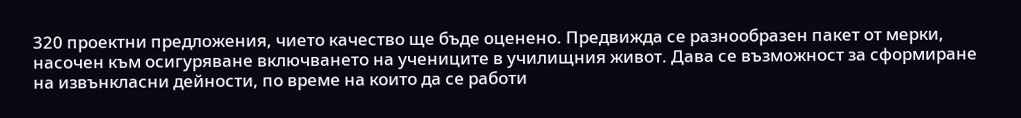320 проектни предложения, чието качество ще бъде оценено. Предвижда се разнообразен пакет от мерки, насочен към осигуряване включването на учениците в училищния живот. Дава се възможност за сформиране на извънкласни дейности, по време на които да се работи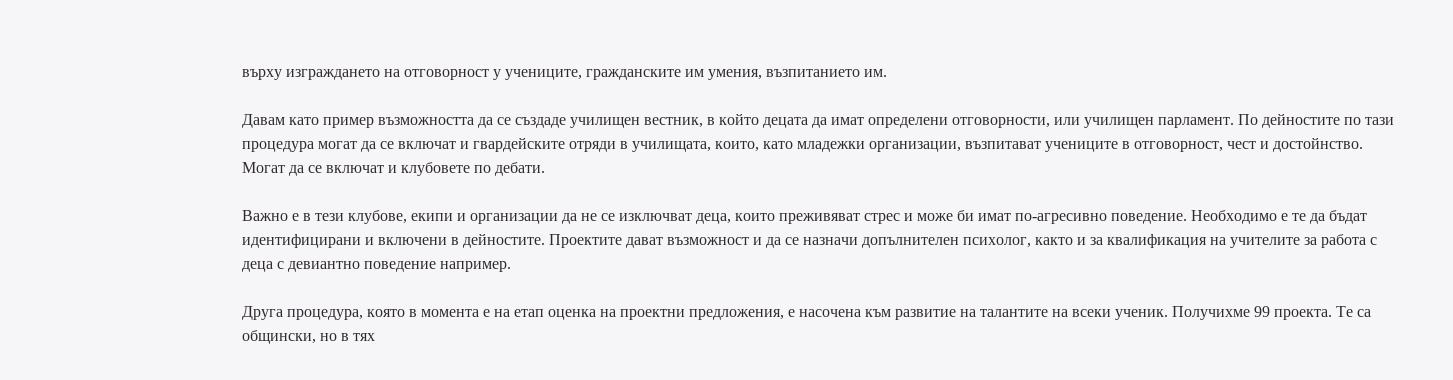върху изграждането на отговорност у учениците, гражданските им умения, възпитанието им.

Давам като пример възможността да се създаде училищен вестник, в който децата да имат определени отговорности, или училищен парламент. По дейностите по тази процедура могат да се включат и гвардейските отряди в училищата, които, като младежки организации, възпитават учениците в отговорност, чест и достойнство. Могат да се включат и клубовете по дебати.

Важно е в тези клубове, екипи и организации да не се изключват деца, които преживяват стрес и може би имат по-агресивно поведение. Необходимо е те да бъдат идентифицирани и включени в дейностите. Проектите дават възможност и да се назначи допълнителен психолог, както и за квалификация на учителите за работа с деца с девиантно поведение например.

Друга процедура, която в момента е на етап оценка на проектни предложения, е насочена към развитие на талантите на всеки ученик. Получихме 99 проекта. Те са общински, но в тях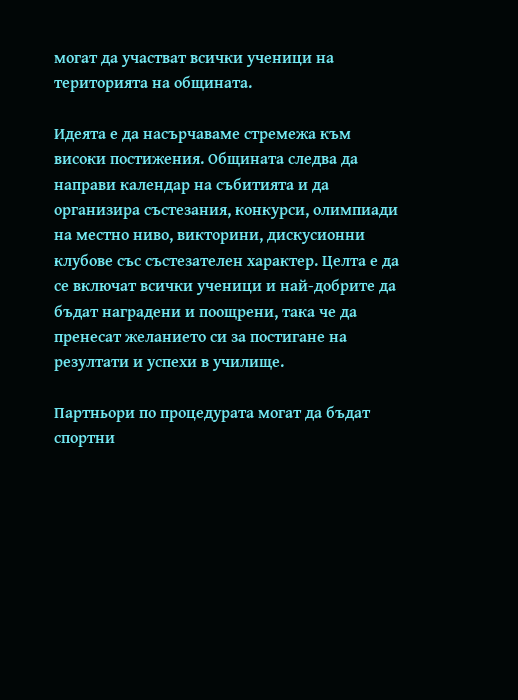могат да участват всички ученици на територията на общината.

Идеята е да насърчаваме стремежа към високи постижения. Общината следва да направи календар на събитията и да организира състезания, конкурси, олимпиади на местно ниво, викторини, дискусионни клубове със състезателен характер. Целта е да се включат всички ученици и най-добрите да бъдат наградени и поощрени, така че да пренесат желанието си за постигане на резултати и успехи в училище.

Партньори по процедурата могат да бъдат спортни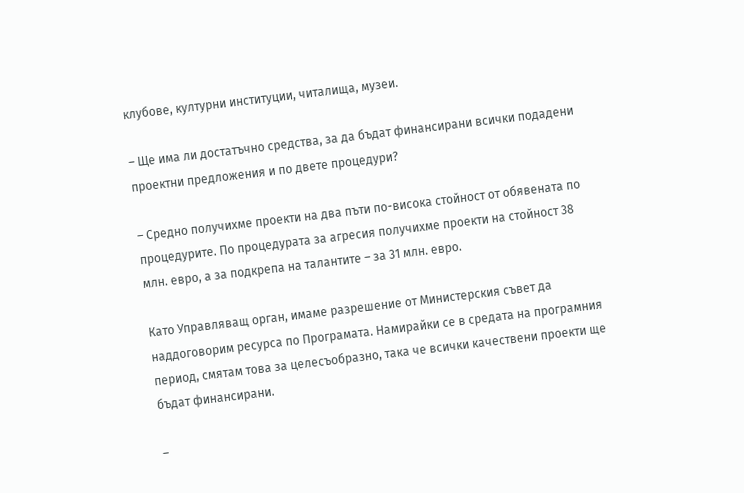клубове, културни институции, читалища, музеи.

– Ще има ли достатъчно средства, за да бъдат финансирани всички подадени проектни предложения и по двете процедури?

– Средно получихме проекти на два пъти по-висока стойност от обявената по процедурите. По процедурата за агресия получихме проекти на стойност 38 млн. евро, а за подкрепа на талантите – за 31 млн. евро.

Като Управляващ орган, имаме разрешение от Министерския съвет да наддоговорим ресурса по Програмата. Намирайки се в средата на програмния период, смятам това за целесъобразно, така че всички качествени проекти ще бъдат финансирани.

–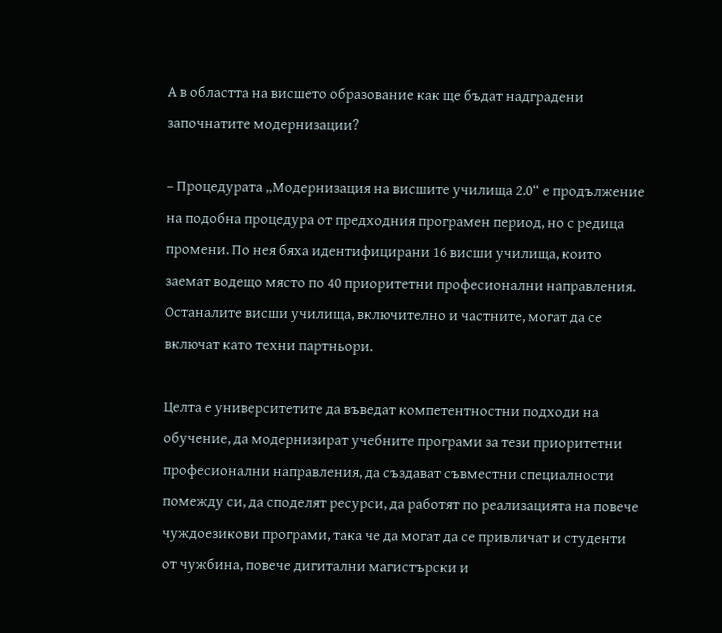А в областта на висшето образование как ще бъдат надградени започнатите модернизации?

– Процедурата „Модернизация на висшите училища 2.0“ е продължение на подобна процедура от предходния програмен период, но с редица промени. По нея бяха идентифицирани 16 висши училища, които заемат водещо място по 40 приоритетни професионални направления. Останалите висши училища, включително и частните, могат да се включат като техни партньори.

Целта е университетите да въведат компетентностни подходи на обучение, да модернизират учебните програми за тези приоритетни професионални направления, да създават съвместни специалности помежду си, да споделят ресурси, да работят по реализацията на повече чуждоезикови програми, така че да могат да се привличат и студенти от чужбина, повече дигитални магистърски и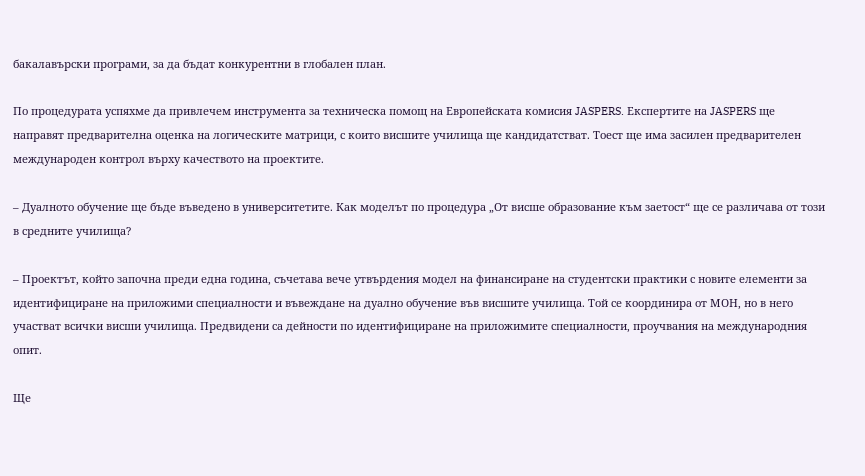бакалавърски програми, за да бъдат конкурентни в глобален план.

По процедурата успяхме да привлечем инструмента за техническа помощ на Европейската комисия JASPERS. Експертите на JASPERS ще направят предварителна оценка на логическите матрици, с които висшите училища ще кандидатстват. Тоест ще има засилен предварителен международен контрол върху качеството на проектите.

– Дуалното обучение ще бъде въведено в университетите. Как моделът по процедура „От висше образование към заетост“ ще се различава от този в средните училища?

– Проектът, който започна преди една година, съчетава вече утвърдения модел на финансиране на студентски практики с новите елементи за идентифициране на приложими специалности и въвеждане на дуално обучение във висшите училища. Той се координира от МОН, но в него участват всички висши училища. Предвидени са дейности по идентифициране на приложимите специалности, проучвания на международния опит.

Ще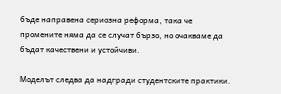бъде направена сериозна реформа, така че промените няма да се случат бързо, но очакваме да бъдат качествени и устойчиви.

Моделът следва да надгради студентските практики.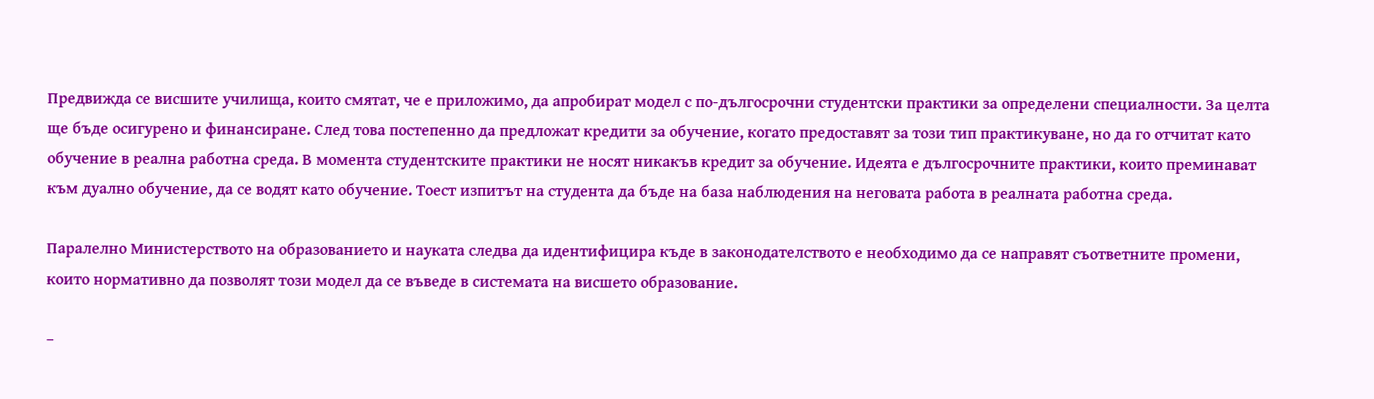Предвижда се висшите училища, които смятат, че е приложимо, да апробират модел с по-дългосрочни студентски практики за определени специалности. За целта ще бъде осигурено и финансиране. След това постепенно да предложат кредити за обучение, когато предоставят за този тип практикуване, но да го отчитат като обучение в реална работна среда. В момента студентските практики не носят никакъв кредит за обучение. Идеята е дългосрочните практики, които преминават към дуално обучение, да се водят като обучение. Тоест изпитът на студента да бъде на база наблюдения на неговата работа в реалната работна среда.

Паралелно Министерството на образованието и науката следва да идентифицира къде в законодателството е необходимо да се направят съответните промени, които нормативно да позволят този модел да се въведе в системата на висшето образование.

–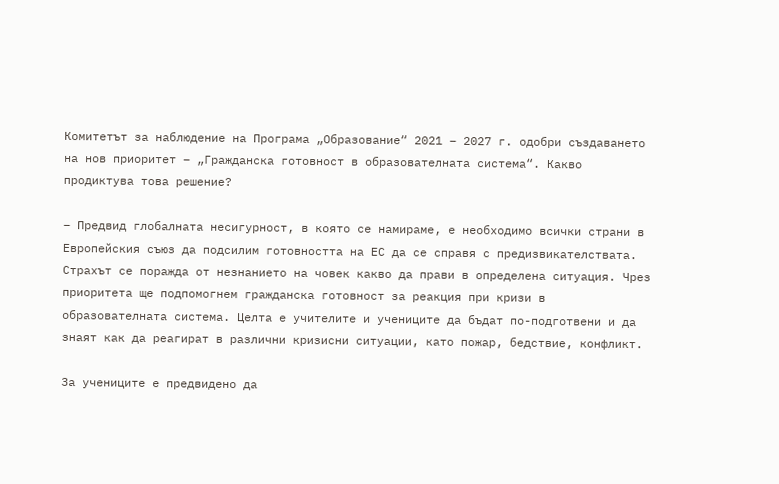Комитетът за наблюдение на Програма „Образование“ 2021 – 2027 г. одобри създаването на нов приоритет – „Гражданска готовност в образователната система“. Какво продиктува това решение?

– Предвид глобалната несигурност, в която се намираме, е необходимо всички страни в Европейския съюз да подсилим готовността на ЕС да се справя с предизвикателствата. Страхът се поражда от незнанието на човек какво да прави в определена ситуация. Чрез приоритета ще подпомогнем гражданска готовност за реакция при кризи в образователната система. Целта е учителите и учениците да бъдат по-подготвени и да знаят как да реагират в различни кризисни ситуации, като пожар, бедствие, конфликт.

За учениците е предвидено да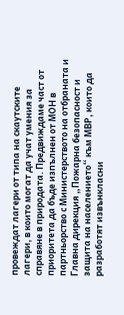провеждат лагери от типа на скаутските лагери, в които могат да учат умения за справяне в природата. Предвиждаме част от приоритета да бъде изпълнен от МОН в партньорство с Министерството на отбраната и Главна дирекция „Пожарна безопасност и защита на населението“ към МВР, които да разработят извънкласни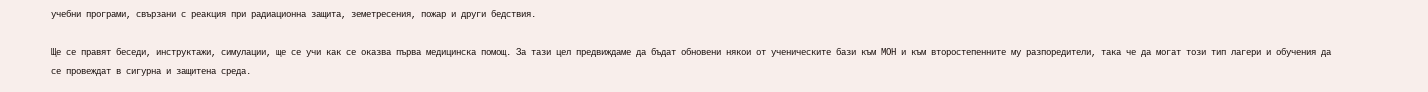учебни програми, свързани с реакция при радиационна защита, земетресения, пожар и други бедствия.

Ще се правят беседи, инструктажи, симулации, ще се учи как се оказва първа медицинска помощ. За тази цел предвиждаме да бъдат обновени някои от ученическите бази към МОН и към второстепенните му разпоредители, така че да могат този тип лагери и обучения да се провеждат в сигурна и защитена среда.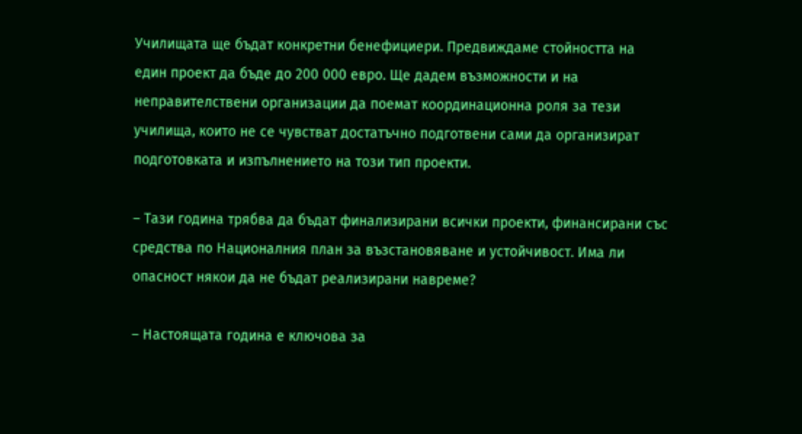Училищата ще бъдат конкретни бенефициери. Предвиждаме стойността на един проект да бъде до 200 000 евро. Ще дадем възможности и на неправителствени организации да поемат координационна роля за тези училища, които не се чувстват достатъчно подготвени сами да организират подготовката и изпълнението на този тип проекти.

– Тази година трябва да бъдат финализирани всички проекти, финансирани със средства по Националния план за възстановяване и устойчивост. Има ли опасност някои да не бъдат реализирани навреме?

– Настоящата година е ключова за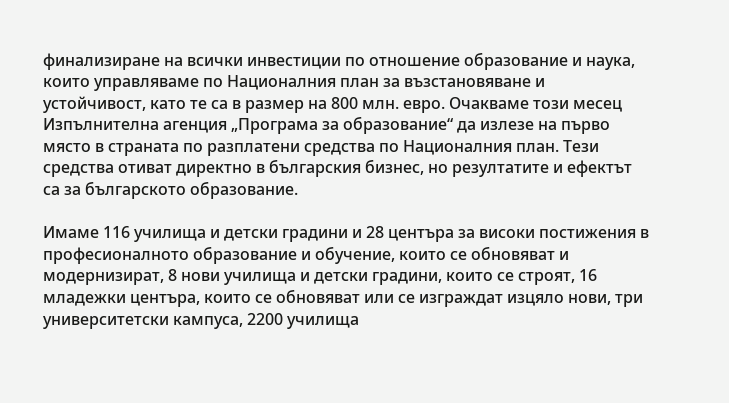финализиране на всички инвестиции по отношение образование и наука, които управляваме по Националния план за възстановяване и устойчивост, като те са в размер на 800 млн. евро. Очакваме този месец Изпълнителна агенция „Програма за образование“ да излезе на първо място в страната по разплатени средства по Националния план. Тези средства отиват директно в българския бизнес, но резултатите и ефектът са за българското образование.

Имаме 116 училища и детски градини и 28 центъра за високи постижения в професионалното образование и обучение, които се обновяват и модернизират, 8 нови училища и детски градини, които се строят, 16 младежки центъра, които се обновяват или се изграждат изцяло нови, три университетски кампуса, 2200 училища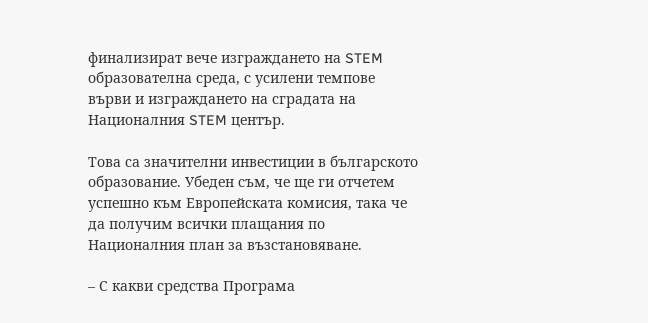финализират вече изграждането на STEM образователна среда, с усилени темпове върви и изграждането на сградата на Националния STEM център.

Това са значителни инвестиции в българското образование. Убеден съм, че ще ги отчетем успешно към Европейската комисия, така че да получим всички плащания по Националния план за възстановяване.

– С какви средства Програма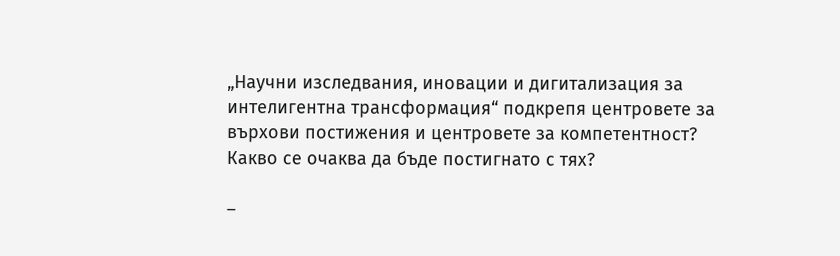„Научни изследвания, иновации и дигитализация за интелигентна трансформация“ подкрепя центровете за върхови постижения и центровете за компетентност? Какво се очаква да бъде постигнато с тях?

–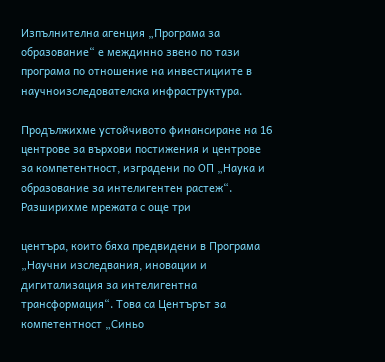Изпълнителна агенция „Програма за образование“ е междинно звено по тази програма по отношение на инвестициите в научноизследователска инфраструктура.

Продължихме устойчивото финансиране на 16 центрове за върхови постижения и центрове за компетентност, изградени по ОП „Наука и образование за интелигентен растеж“. Разширихме мрежата с още три

центъра, които бяха предвидени в Програма „Научни изследвания, иновации и дигитализация за интелигентна трансформация“. Това са Центърът за компетентност „Синьо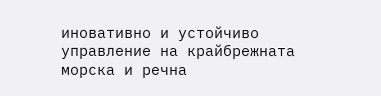иновативно и устойчиво управление на крайбрежната морска и речна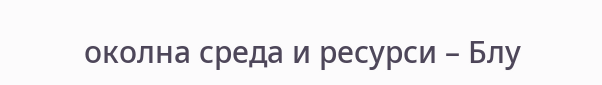околна среда и ресурси – Блу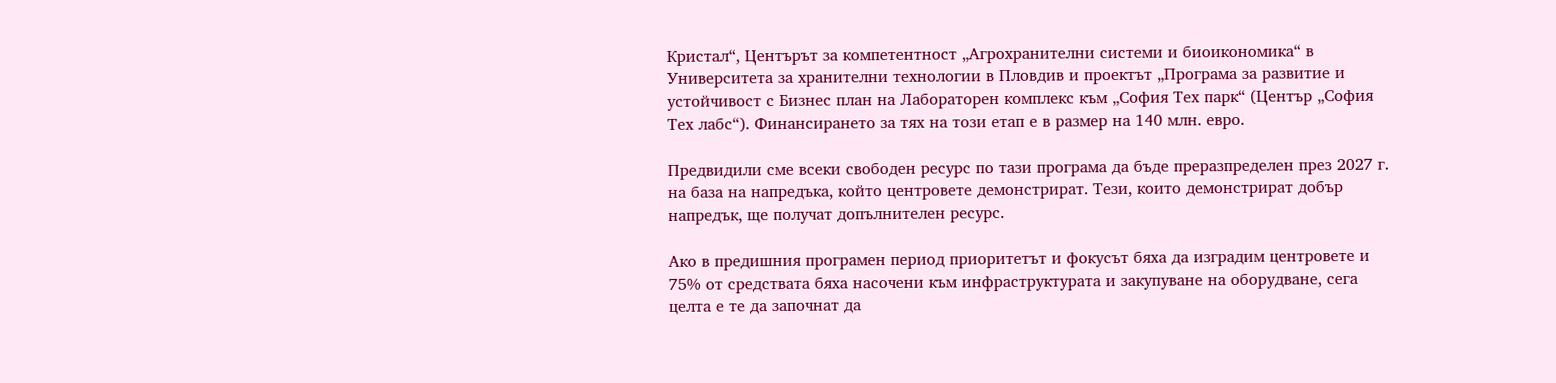Кристал“, Центърът за компетентност „Агрохранителни системи и биоикономика“ в Университета за хранителни технологии в Пловдив и проектът „Програма за развитие и устойчивост с Бизнес план на Лабораторен комплекс към „София Тех парк“ (Център „София Тех лабс“). Финансирането за тях на този етап е в размер на 140 млн. евро.

Предвидили сме всеки свободен ресурс по тази програма да бъде преразпределен през 2027 г. на база на напредъка, който центровете демонстрират. Тези, които демонстрират добър напредък, ще получат допълнителен ресурс.

Ако в предишния програмен период приоритетът и фокусът бяха да изградим центровете и 75% от средствата бяха насочени към инфраструктурата и закупуване на оборудване, сега целта е те да започнат да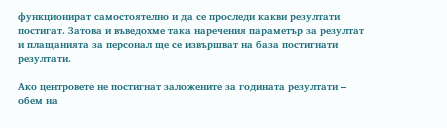функционират самостоятелно и да се проследи какви резултати постигат. Затова и въведохме така наречения параметър за резултат и плащанията за персонал ще се извършват на база постигнати резултати.

Ако центровете не постигнат заложените за годината резултати – обем на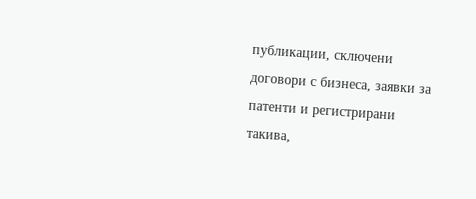публикации, сключени договори с бизнеса, заявки за патенти и регистрирани такива,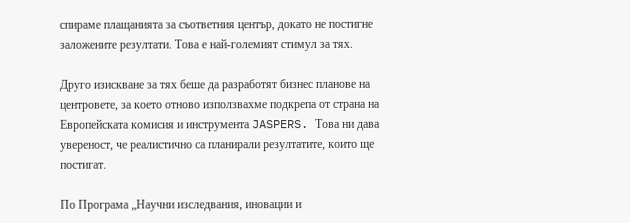спираме плащанията за съответния център, докато не постигне заложените резултати. Това е най-големият стимул за тях.

Друго изискване за тях беше да разработят бизнес планове на центровете, за което отново използвахме подкрепа от страна на Европейската комисия и инструмента JASPERS. Това ни дава увереност, че реалистично са планирали резултатите, които ще постигат.

По Програма „Научни изследвания, иновации и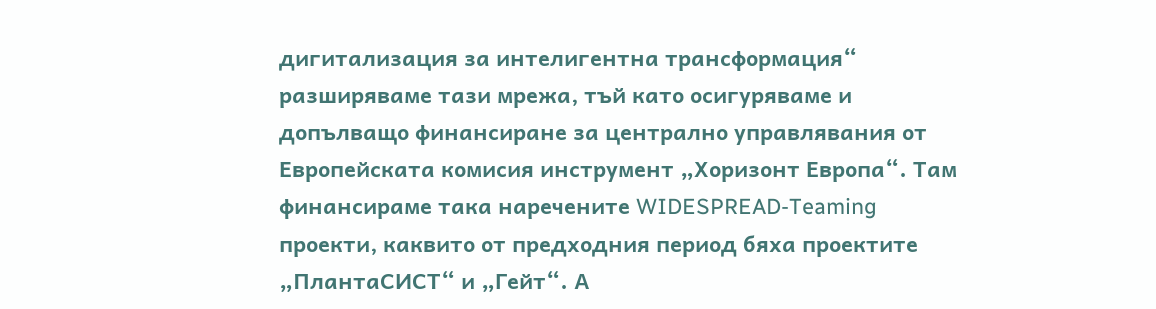дигитализация за интелигентна трансформация“ разширяваме тази мрежа, тъй като осигуряваме и допълващо финансиране за централно управлявания от Европейската комисия инструмент „Хоризонт Европа“. Там финансираме така наречените WIDESPREAD-Teaming проекти, каквито от предходния период бяха проектите „ПлантаСИСТ“ и „Гейт“. А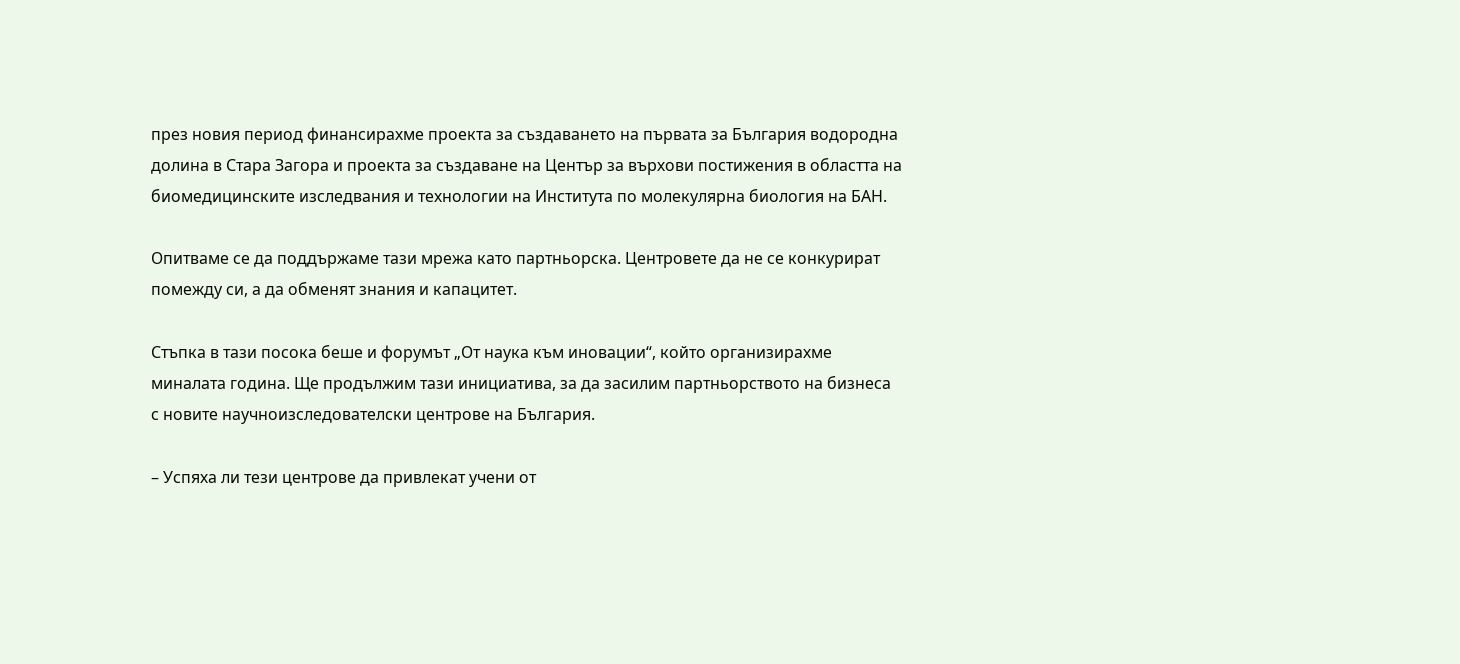през новия период финансирахме проекта за създаването на първата за България водородна долина в Стара Загора и проекта за създаване на Център за върхови постижения в областта на биомедицинските изследвания и технологии на Института по молекулярна биология на БАН.

Опитваме се да поддържаме тази мрежа като партньорска. Центровете да не се конкурират помежду си, а да обменят знания и капацитет.

Стъпка в тази посока беше и форумът „От наука към иновации“, който организирахме миналата година. Ще продължим тази инициатива, за да засилим партньорството на бизнеса с новите научноизследователски центрове на България.

– Успяха ли тези центрове да привлекат учени от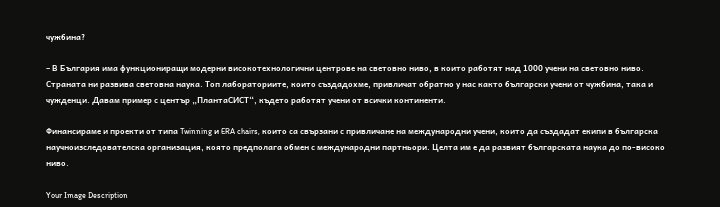чужбина?

– В България има функциониращи модерни високотехнологични центрове на световно ниво, в които работят над 1000 учени на световно ниво. Страната ни развива световна наука. Топ лабораториите, които създадохме, привличат обратно у нас както български учени от чужбина, така и чужденци. Давам пример с център „ПлантаСИСТ“, където работят учени от всички континенти.

Финансираме и проекти от типа Twinning и ERA chairs, които са свързани с привличане на международни учени, които да създадат екипи в българска научноизследователска организация, която предполага обмен с международни партньори. Целта им е да развият българската наука до по-високо ниво.

Your Image Description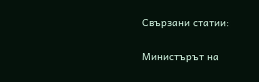Свързани статии:

Министърът на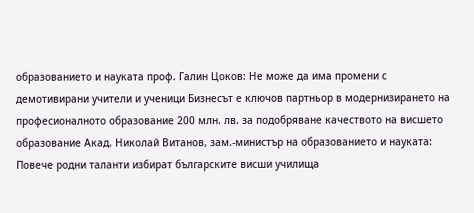образованието и науката проф. Галин Цоков: Не може да има промени с демотивирани учители и ученици Бизнесът е ключов партньор в модернизирането на професионалното образование 200 млн. лв. за подобряване качеството на висшето образование Акад. Николай Витанов, зам.-министър на образованието и науката: Повече родни таланти избират българските висши училища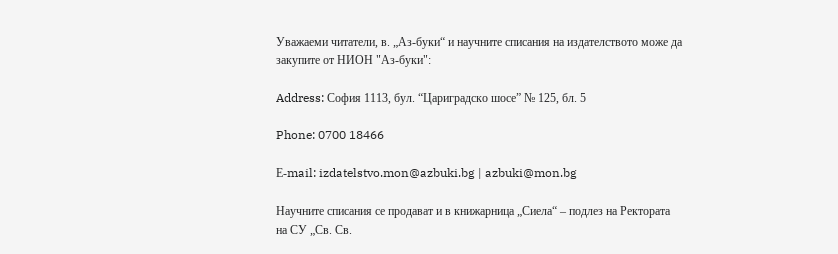Уважаеми читатели, в. „Аз-буки“ и научните списания на издателството може да закупите от НИОН "Аз-буки":

Address: София 1113, бул. “Цариградско шосе” № 125, бл. 5

Phone: 0700 18466

Е-mail: izdatelstvo.mon@azbuki.bg | azbuki@mon.bg

Научните списания се продават и в книжарница „Сиела“ – подлез на Ректората на СУ „Св. Св.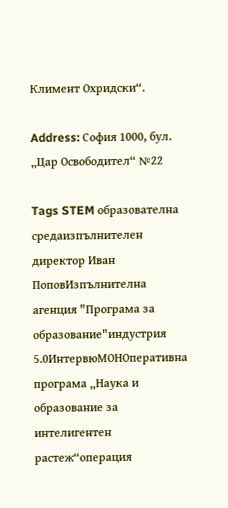Климент Охридски“.

Address: София 1000, бул. „Цар Освободител“ №22

Tags STEM образователна средаизпълнителен директор Иван ПоповИзпълнителна агенция "Програма за образование"индустрия 5.0ИнтервюМОНОперативна програма „Наука и образование за интелигентен растеж“операция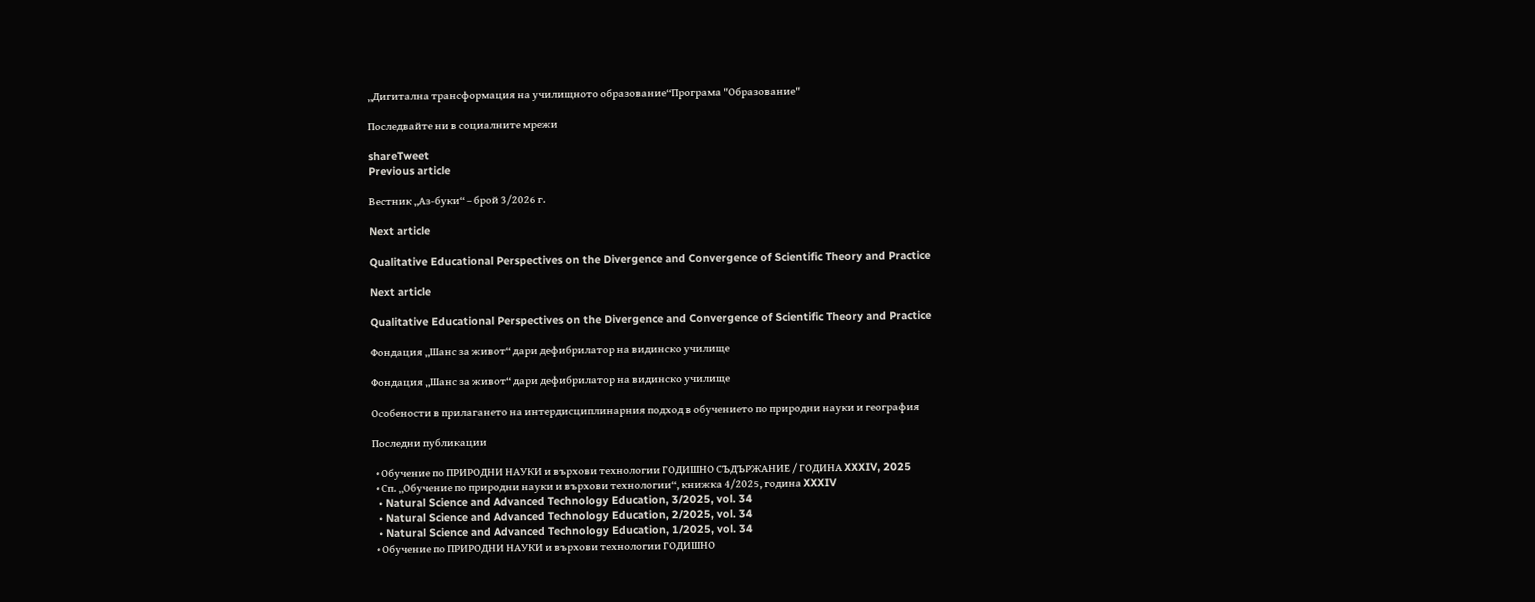„Дигитална трансформация на училищното образование“Програма "Образование"

Последвайте ни в социалните мрежи

shareTweet
Previous article

Вестник „Аз-буки“ – брой 3/2026 г.

Next article

Qualitative Educational Perspectives on the Divergence and Convergence of Scientific Theory and Practice

Next article

Qualitative Educational Perspectives on the Divergence and Convergence of Scientific Theory and Practice

Фондация „Шанс за живот“ дари дефибрилатор на видинско училище

Фондация „Шанс за живот“ дари дефибрилатор на видинско училище

Особености в прилагането на интердисциплинарния подход в обучението по природни науки и география

Последни публикации

  • Обучение по ПРИРОДНИ НАУКИ и върхови технологии ГОДИШНО СЪДЪРЖАНИЕ / ГОДИНА XXXIV, 2025
  • Сп. „Обучение по природни науки и върхови технологии“, книжка 4/2025, година XXXIV
  • Natural Science and Advanced Technology Education, 3/2025, vol. 34
  • Natural Science and Advanced Technology Education, 2/2025, vol. 34
  • Natural Science and Advanced Technology Education, 1/2025, vol. 34
  • Обучение по ПРИРОДНИ НАУКИ и върхови технологии ГОДИШНО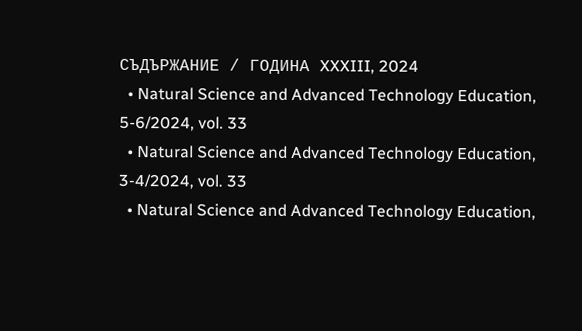СЪДЪРЖАНИЕ / ГОДИНА XXXIII, 2024
  • Natural Science and Advanced Technology Education, 5-6/2024, vol. 33
  • Natural Science and Advanced Technology Education, 3-4/2024, vol. 33
  • Natural Science and Advanced Technology Education,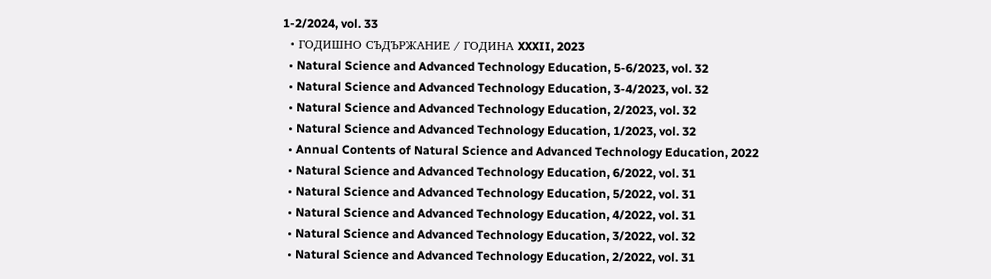1-2/2024, vol. 33
  • ГОДИШНО СЪДЪРЖАНИЕ / ГОДИНА XXXII, 2023
  • Natural Science and Advanced Technology Education, 5-6/2023, vol. 32
  • Natural Science and Advanced Technology Education, 3-4/2023, vol. 32
  • Natural Science and Advanced Technology Education, 2/2023, vol. 32
  • Natural Science and Advanced Technology Education, 1/2023, vol. 32
  • Annual Contents of Natural Science and Advanced Technology Education, 2022
  • Natural Science and Advanced Technology Education, 6/2022, vol. 31
  • Natural Science and Advanced Technology Education, 5/2022, vol. 31
  • Natural Science and Advanced Technology Education, 4/2022, vol. 31
  • Natural Science and Advanced Technology Education, 3/2022, vol. 32
  • Natural Science and Advanced Technology Education, 2/2022, vol. 31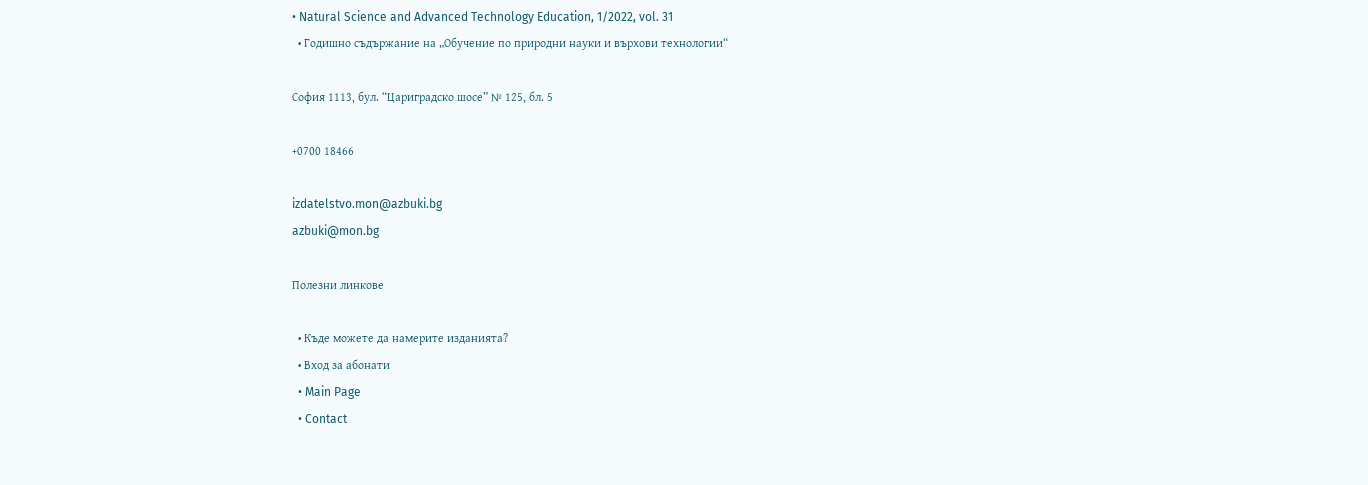• Natural Science and Advanced Technology Education, 1/2022, vol. 31
  • Годишно съдържание на „Обучение по природни науки и върхови технологии“

София 1113, бул. “Цариградско шосе” № 125, бл. 5

+0700 18466

izdatelstvo.mon@azbuki.bg
azbuki@mon.bg

Полезни линкове

  • Къде можете да намерите изданията?
  • Вход за абонати
  • Main Page
  • Contact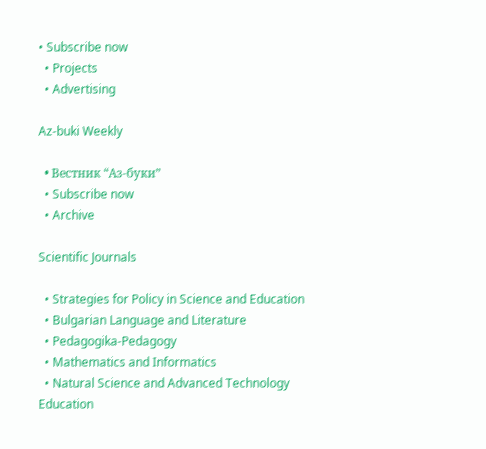• Subscribe now
  • Projects
  • Advertising

Az-buki Weekly

  • Вестник “Аз-буки”
  • Subscribe now
  • Archive

Scientific Journals

  • Strategies for Policy in Science and Education
  • Bulgarian Language and Literature
  • Pedagogika-Pedagogy
  • Mathematics and Informatics
  • Natural Science and Advanced Technology Education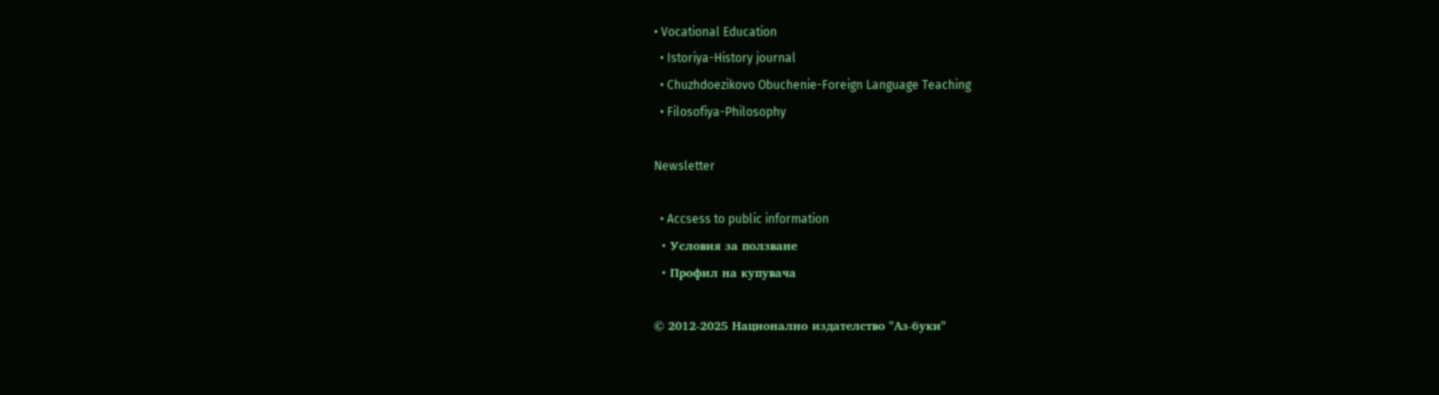• Vocational Education
  • Istoriya-History journal
  • Chuzhdoezikovo Obuchenie-Foreign Language Teaching
  • Filosofiya-Philosophy

Newsletter

  • Accsess to public information
  • Условия за ползване
  • Профил на купувача

© 2012-2025 Национално издателство "Аз-буки"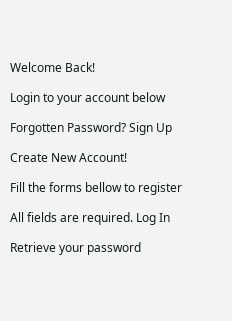Welcome Back!

Login to your account below

Forgotten Password? Sign Up

Create New Account!

Fill the forms bellow to register

All fields are required. Log In

Retrieve your password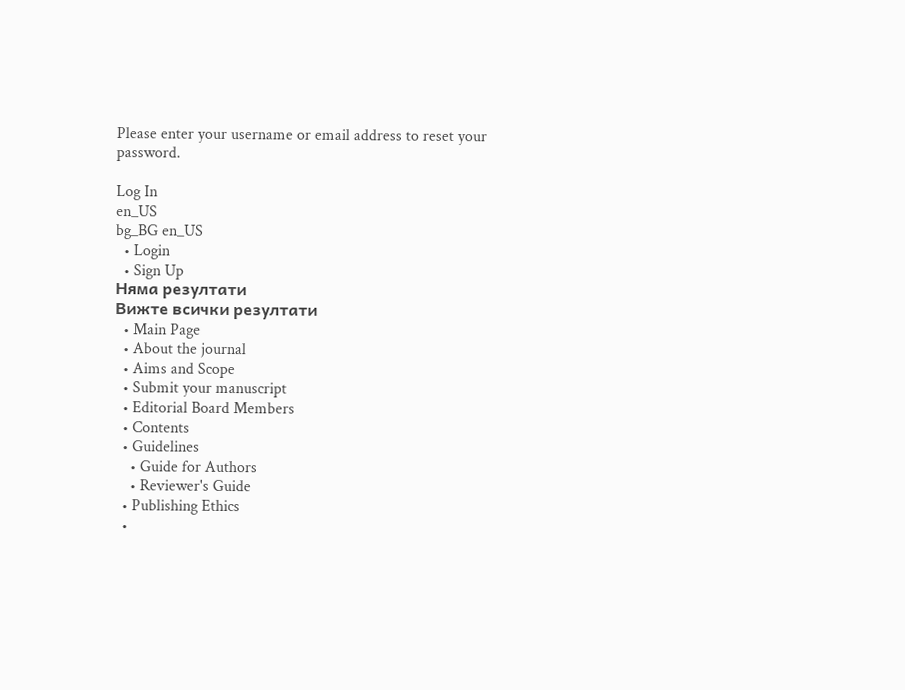Please enter your username or email address to reset your password.

Log In
en_US
bg_BG en_US
  • Login
  • Sign Up
Няма резултати
Вижте всички резултати
  • Main Page
  • About the journal
  • Aims and Scope
  • Submit your manuscript
  • Editorial Board Members
  • Contents
  • Guidelines
    • Guide for Authors
    • Reviewer's Guide
  • Publishing Ethics
  •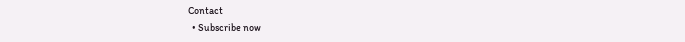Contact
  • Subscribe now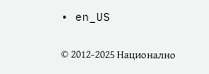• en_US

© 2012-2025 Национално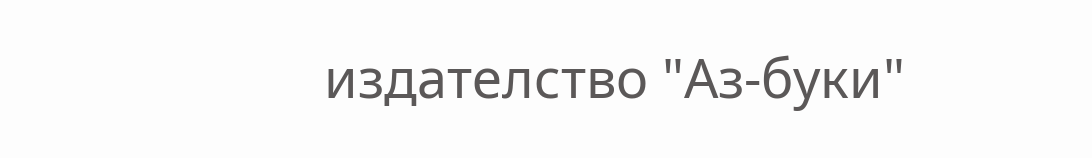издателство "Аз-буки"